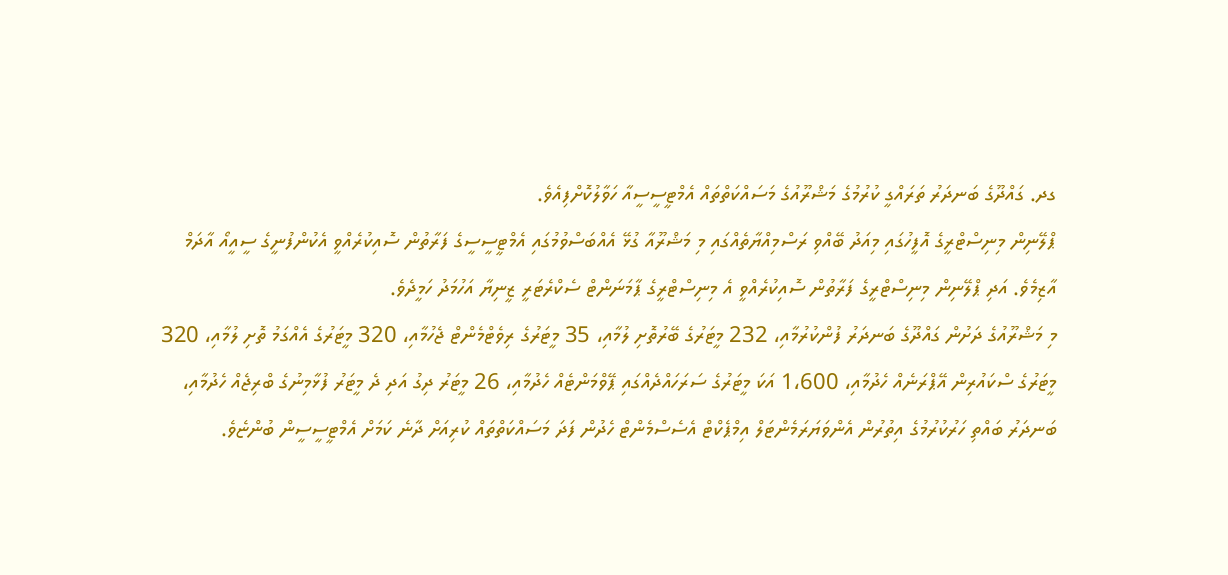ގދ. ގައްދޫގެ ބަނދަރު ތަރައްގީ ކުރުމުގެ މަޝްރޫއުގެ މަސައްކަތްތައް އެމްޓީސީސީއާ ހަވާލުކޮށްފިއެވެ.
ޕްލޭނިން މިނިސްޓްރީގެ އޮފީހުގައި މިއަދު ބޭއްވި ރަސްމިއްޔާތެއްގައި މި މަޝްރޫއާ ގުޅޭ އެއްބަސްވުމުގައި އެމްޓީސީސީގެ ފަރާތުން ސޮއިކުރެއްވީ އެކުންފުނީގެ ސީއީއޯ އާދަމް އާޒިމެވެ. އަދި ޕްލޭނިން މިނިސްޓްރީގެ ފަރާތުން ސޮއިކުރެއްވީ އެ މިނިސްޓްރީގެ ޕާމަނަންޓް ސެކްރެޓަރީ ޒީނިޔާ އަހުމަދު ހަމީދެވެ.
މި މަޝްރޫއުގެ ދަށުން ގައްދޫގެ ބަނދަރު ފުންކުރުމާއި، 232 މީޓަރުގެ ބޭރުތޮށި ލުމާއި، 35 މީޓަރުގެ ރިވެޓްމެންޓް ޖެހުމާއި، 320 މީޓަރުގެ އެއްގަމު ތޮށި ލުމާއި، 320 މީޓަރުގެ ސްކައުރިން އޭޕްރަނެއް ހެދުމާއި، 1،600 އަކަ މީޓަރުގެ ސަރަހައްދެއްގައި ޕޭވްމަންޓެއް ހެދުމާއި، 26 މީޓަރު ދިގު އަދި ދެ މީޓަރު ފުޅާމިނުގެ ބްރިޖެއް ހެދުމާއި، ބަނދަރު ބައްތި ހަރުކުރުމުގެ އިތުރުން އެންވަޔަރަމެންޓަލް އިމްޕެކްޓް އެސެސްމެންޓް ހެދުން ފަދަ މަސައްކަތްތައް ކުރިއަށް ދާނެ ކަމަށް އެމްޓީސީސީން ބުންޏެވެ.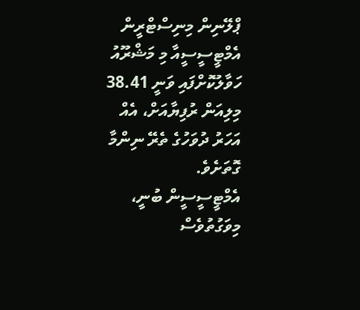ޕްލޭނިން މިނިސްޓްރީން އެމްޓީސީސީއާ މި މަޝްރޫއު ހަވާލުކޮށްފައި ވަނީ 38.41 މިލިއަން ރުފިޔާއަށް، އެއް އަހަރު ދުވަހުގެ ތެރޭ ނިންމާ ގޮތަށެވެ.
އެމްޓީސީސީން ބުނީ، މިވަގުތުވެސް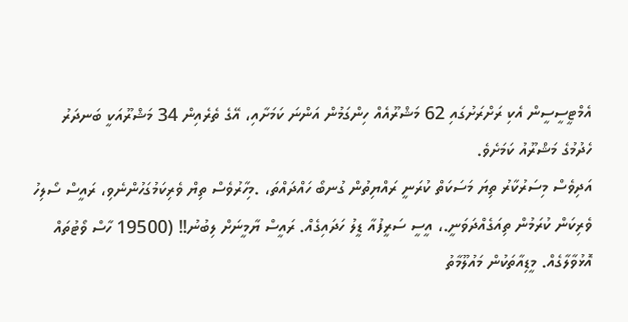އެމްޓީސީސީން އެކި ރަށްރަށުގައި 62 މަޝްރޫއެއް ހިންގަމުން އަންނަ ކަމަށާއި، އޭގެ ތެރެއިން 34 މަޝްރޫއަކީ ބަނދަރު ހެދުމުގެ މަޝްރޫއު ކަމަށެވެ.
އަދިވެސް މިސަރުކާރު ތިޔަ މަސަކަތް ކުރަނީ ރައްޔިތުން ގުނބޯ ހައްދައްތަ، .މިހާރުވެސް ތިޔް ވެރިކަމުގަހުންނެވި، ރައީސް ސޯލިހު ވެރިކަން ކުރަމުން ތިއަގެއްދަވަނީ.، އީސީ ސަރީފުއާ ޑީލު ހަދައިގެއް. ރައީސް ޔާމީނަށް ލިބުނު!! (19500 ހާސް ވޯޓުތައް އޮޅުވާލާގެއް. މީޑިއާތަކުން މައުލޫމާތު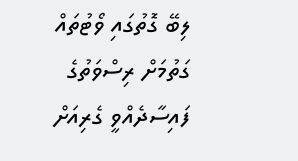ލިބޭ ގޮތުގައި ވޯޓުތައް ގަތުމަށް ރިސްވަތުގެ ފައިސާދެއްވީ ގެރިއަށް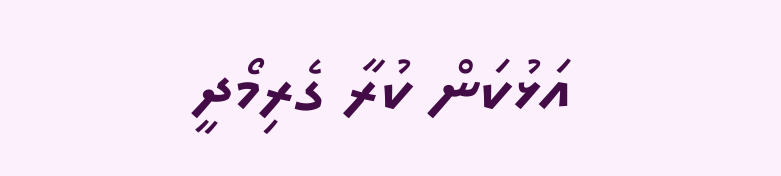އަޅުކަން ކުރާ ގެރިމޯދީ